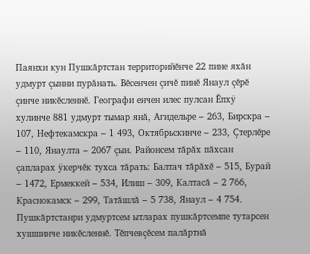Паянхи кун Пушкăртстан территорийĕнче 22 пине яхăн удмурт çынни пурăнать. Вĕсенчен çичĕ пинĕ Янаул çĕрĕ çинче никĕсленнĕ. Географи енчен илес пулсан Ĕпхÿ хулинче 881 удмурт тымар янă, Агидельре – 263, Бирскра – 107, Нефтекамскра – 1 493, Октябрьскинче – 233, Çтерлĕре – 110, Янаулта – 2067 çын. Районсем тăрăх пăхсан çапларах ÿкерчĕк тухса тăрать: Балтач тăрăхĕ – 515, Бурай – 1472, Ермеккей – 534, Илиш – 309, Калтасă – 2 766, Краснокамск – 299, Татăшлă – 5 738, Янаул – 4 754.
Пушкăртстанри удмуртсем ытларах пушкăртсемпе тутарсен хушшинче никĕсленнĕ. Тĕпчевçĕсем палăртнă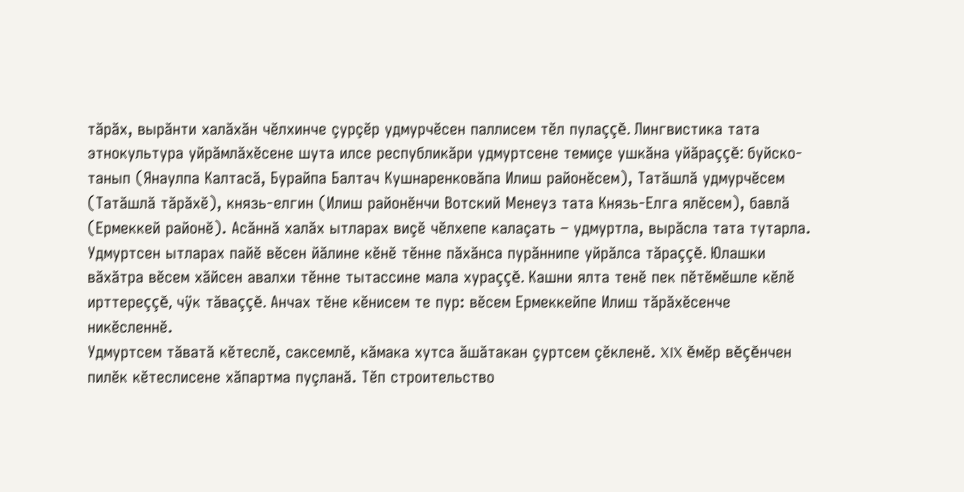тăрăх, вырăнти халăхăн чĕлхинче çурçĕр удмурчĕсен паллисем тĕл пулаççĕ. Лингвистика тата этнокультура уйрăмлăхĕсене шута илсе республикăри удмуртсене темиçе ушкăна уйăраççĕ: буйско-танып (Янаулпа Калтасă, Бурайпа Балтач Кушнаренковăпа Илиш районĕсем), Татăшлă удмурчĕсем (Татăшлă тăрăхĕ), князь-елгин (Илиш районĕнчи Вотский Менеуз тата Князь-Елга ялĕсем), бавлă (Ермеккей районĕ). Асăннă халăх ытларах виçĕ чĕлхепе калаçать – удмуртла, вырăсла тата тутарла.
Удмуртсен ытларах пайĕ вĕсен йăлине кĕнĕ тĕнне пăхăнса пурăннипе уйрăлса тăраççĕ. Юлашки вăхăтра вĕсем хăйсен авалхи тĕнне тытассине мала хураççĕ. Кашни ялта тенĕ пек пĕтĕмĕшле кĕлĕ ирттереççĕ, чÿк тăваççĕ. Анчах тĕне кĕнисем те пур: вĕсем Ермеккейпе Илиш тăрăхĕсенче никĕсленнĕ.
Удмуртсем тăватă кĕтеслĕ, саксемлĕ, кăмака хутса ăшăтакан çуртсем çĕкленĕ. XIX ĕмĕр вĕçĕнчен пилĕк кĕтеслисене хăпартма пуçланă. Тĕп строительство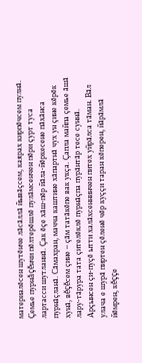материалĕсен шутĕнче лăсăллă йывăçсем, каярах кирпĕчсем пулнă.
Çемье пурнăçĕнчи пĕлтерĕшлĕ пулăмсенчен пĕри çурт туса лартасси шутланнă. Çак ĕçе хăш-пĕр йăла-йĕркесене пăхăнса пурнăçланă. Сăмахран, мачча каштине хăпартнă чух ун çине кĕрĕк хунă, вĕçĕсем çине – çăм татăкĕпе вак укçа. Çапла майпа çемье ăшă лару-тăрура тата çителĕклĕ пурнăçпа пурăнтăр тесе суннă.
Арçынсен çи-пуçĕ ытти халăхсеннинчен питех уйрăлса тăман. Вăл улача е шурă пиртен çĕленĕ чĕр куççи таран кĕперен, йăрăмлă йĕмрен, кĕççе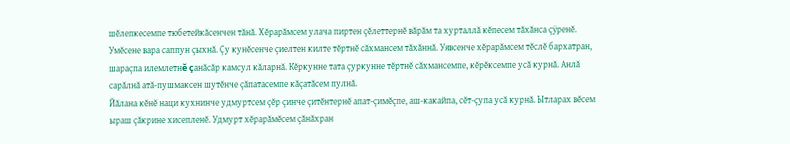шĕлепкесемпе тюбетейкăсенчен тăнă. Хĕрарăмсем улача пиртен çĕлеттернĕ вăрăм та хурталлă кĕпесем тăхăнса çÿренĕ. Умĕсене вара саппун çыхнă. Çу кунĕсенче çиелтен килте тĕртнĕ сăхмансем тăхăннă. Уявсенче хĕрарăмсем тĕслĕ бархатран, шараçпа илемлетнĕ çанăсăр камсул кăларнă. Кĕркунне тата çуркунне тĕртнĕ сăхмансемпе, кĕрĕксемпе усă курнă. Анлă сарăлнă атă-пушмаксен шутĕнче çăпатасемпе кăçатăсем пулнă.
Йăлана кĕнĕ наци кухнинче удмуртсем çĕр çинче çитĕнтернĕ апат-çимĕçпе, аш-какайпа, сĕт-çупа усă курнă. Ытларах вĕсем ыраш çăкрине хисепленĕ. Удмурт хĕрарăмĕсем çăнăхран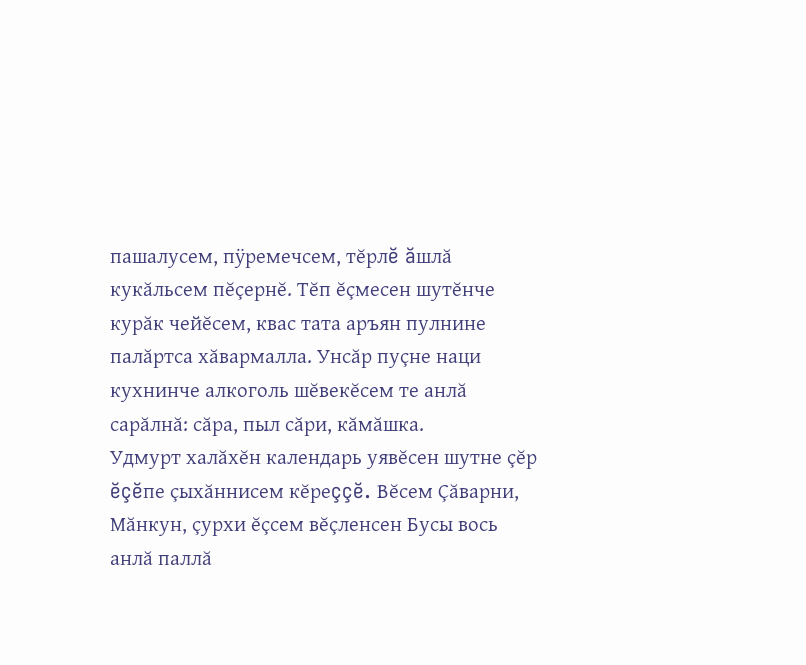пашалусем, пÿремечсем, тĕрлĕ ăшлă кукăльсем пĕçернĕ. Тĕп ĕçмесен шутĕнче курăк чейĕсем, квас тата аръян пулнине палăртса хăвармалла. Унсăр пуçне наци кухнинче алкоголь шĕвекĕсем те анлă сарăлнă: сăра, пыл сăри, кăмăшка.
Удмурт халăхĕн календарь уявĕсен шутне çĕр ĕçĕпе çыхăннисем кĕреççĕ. Вĕсем Çăварни, Мăнкун, çурхи ĕçсем вĕçленсен Бусы вось анлă паллă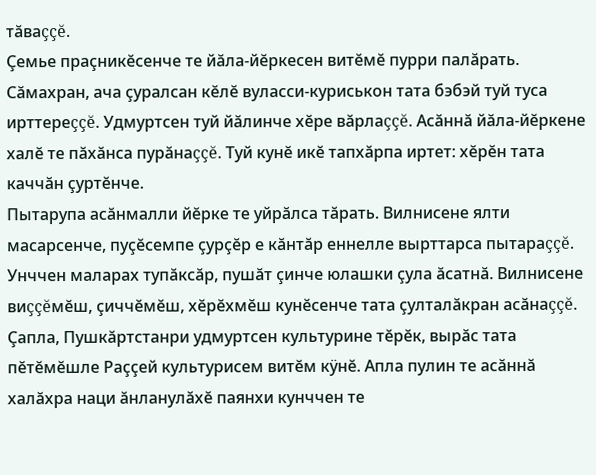тăваççĕ.
Çемье праçникĕсенче те йăла-йĕркесен витĕмĕ пурри палăрать. Сăмахран, ача çуралсан кĕлĕ вуласси-куриськон тата бэбэй туй туса ирттереççĕ. Удмуртсен туй йăлинче хĕре вăрлаççĕ. Асăннă йăла-йĕркене халĕ те пăхăнса пурăнаççĕ. Туй кунĕ икĕ тапхăрпа иртет: хĕрĕн тата каччăн çуртĕнче.
Пытарупа асăнмалли йĕрке те уйрăлса тăрать. Вилнисене ялти масарсенче, пуçĕсемпе çурçĕр е кăнтăр еннелле вырттарса пытараççĕ. Унччен маларах тупăксăр, пушăт çинче юлашки çула ăсатнă. Вилнисене виççĕмĕш, çиччĕмĕш, хĕрĕхмĕш кунĕсенче тата çулталăкран асăнаççĕ.
Çапла, Пушкăртстанри удмуртсен культурине тĕрĕк, вырăс тата пĕтĕмĕшле Раççей культурисем витĕм кÿнĕ. Апла пулин те асăннă халăхра наци ăнланулăхĕ паянхи кунччен те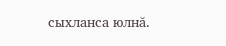сыхланса юлнă.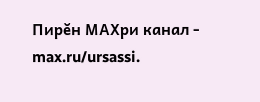Пирĕн MАХри канал - max.ru/ursassi.